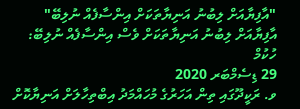"އާފިޔާއަށް ލިބުނު އަނިޔާތަކަށް އިންސާފެއް ނުލިބޭ"
އާފިޔާއަށް ލިބުނު އަނިޔާތަކަށް ވެސް އިންސާފެއް ނުލިބޭ: ހުކުމް
29 ޑިސެމްބަރ 2020
ވ. ރަކީދޫގައި ތިން އަހަރުގެ މުހައްމަދު އިބްތިހާލަށް އަނިޔާކޮށް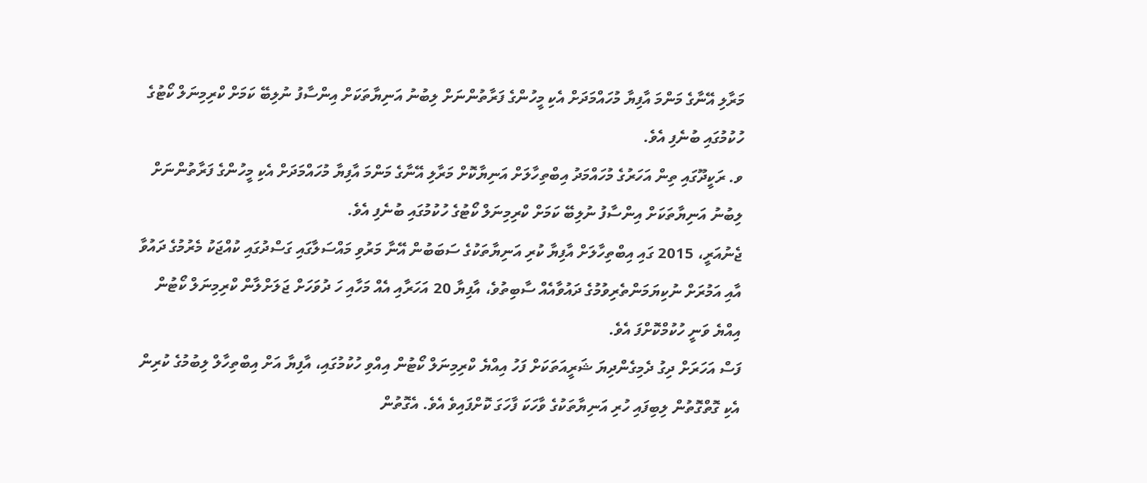މަރާލި އޭނާގެ މަންމަ އާފިޔާ މުހައްމަދަށް އެކި މީހުންގެ ފަރާތުންނަށް ލިބުނު އަނިޔާތަކަށް އިންސާފު ނުލިބޭ ކަމަށް ކްރިމިނަލް ކޯޓުގެ ހުކުމުގައި ބުނެފި އެވެ.
ވ. ރަކީދޫގައި ތިން އަހަރުގެ މުހައްމަދު އިބްތިހާލަށް އަނިޔާކޮށް މަރާލި އޭނާގެ މަންމަ އާފިޔާ މުހައްމަދަށް އެކި މީހުންގެ ފަރާތުންނަށް ލިބުނު އަނިޔާތަކަށް އިންސާފު ނުލިބޭ ކަމަށް ކްރިމިނަލް ކޯޓުގެ ހުކުމުގައި ބުނެފި އެވެ.
ޖެނުއަރީ، 2015 ގައި އިބްތިހާލަށް އާފިޔާ ކުރި އަނިޔާތަކުގެ ސަބަބުން އޭނާ މަރުވި މައްސަލާގައި ގަސްދުގައި ކުއްޖަކު މެރުމުގެ ދައުވާ އާއި އަމުރަށް ނުކިޔަމަންތެރިވުމުގެ ދައުވާއެއް ސާބިތުވެ، އާފިޔާ 20 އަހަރާއި އެއް މަހާއި ހަ ދުވަހަށް ޖަލަށްލާން ކްރިމިނަލް ކޯޓުން އިއްޔެ ވަނީ ހުކުމްކޮށްފަ އެވެ.
ފަސް އަހަރަށް ދިގު ދެމިގެންދިޔަ ޝަރީއަތަކަށް ފަހު އިއްޔެ ކްރިމިނަލް ކޯޓުން އިއްވި ހުކުމުގައި، އާފިޔާ އަށް އިބްތިހާލް ލިބުމުގެ ކުރިން އެކި ގޮތްގޮތުން ލިބިފައި ހުރި އަނިޔާތަކުގެ ވާހަކަ ފާހަގަ ކޮށްފައިވެ އެވެ. އެގޮތުން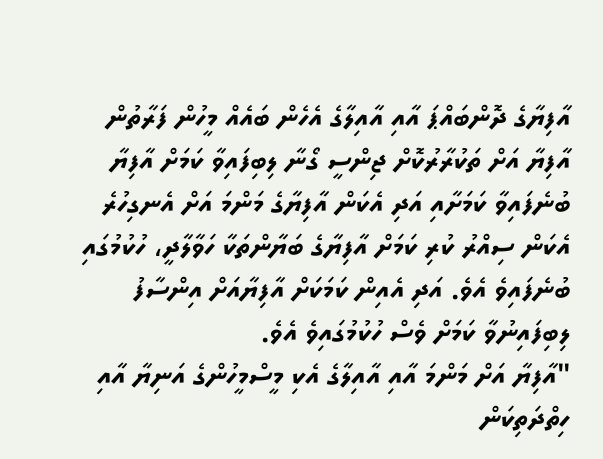އާފިޔާގެ ދޮންބައްޕަ އާއި އާއިލާގެ އެހެން ބައެއް މީހުން ފަރާތުން އާފިޔާ އަށް ތަކުރާރުކޮށް ޖިންސީ ގޯނާ ލިބިފައިވާ ކަމަށް އާފިޔާ ބުނެފައިވާ ކަމަށާއި އަދި އެކަން އާފިޔާގެ މަންމަ އަށް އެނގިހުރެ އެކަން ސިއްރު ކުރި ކަމަށް އާފިޔާގެ ބަޔާންތަކާ ހަވާލާދީ، ހުކުމުގައި ބުނެފައިވެ އެވެ. އަދި އެއިން ކަމަކަށް އާފިޔާއަށް އިންސާފު ލިބިފައިނުވާ ކަމަށް ވެސް ހުކުމުގައިވެ އެވެ.
"އާފިޔާ އަށް މަންމަ އާއި އާއިލާގެ އެކި މީސްމީހުންގެ އަނިޔާ އާއި ހިތްދަތިކަން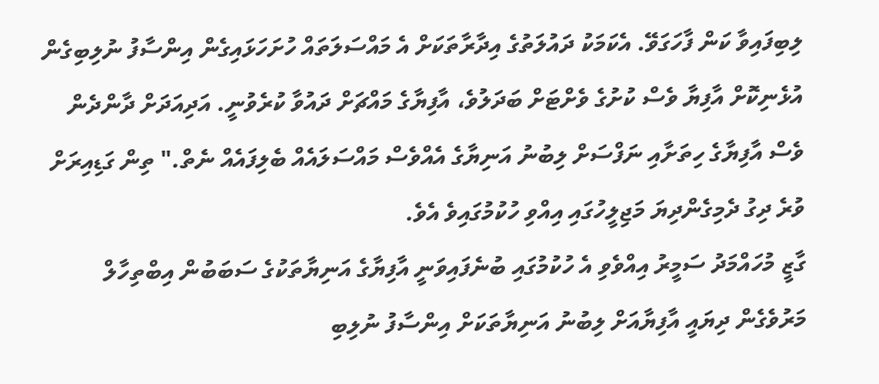ލިބިފައިވާ ކަން ފާހަގަވޭ. އެކަމަކު ދައުލަތުގެ އިދާރާތަކަށް އެ މައްސަލަތައް ހުށަހަޅައިގެން އިންސާފު ނުލިބިގެން އުޅެނިކޮށް އާފިޔާ ވެސް ކުށުގެ ވެށްޓަށް ބަދަލުވެ، އާފިޔާގެ މައްޗަށް ދައުވާ ކުރެވުނީ. އަދިއަދަށް ދާންދެން ވެސް އާފިޔާގެ ހިތަށާއި ނަފްސަށް ލިބުނު އަނިޔާގެ އެއްވެސް މައްސަލައެއް ބެލިފައެއް ނެތް." ތިން ގަޑިއިރަށް ވުރެ ދިގު ދެމިގެންދިޔަ މަޖިލީހުގައި އިއްވި ހުކުމުގައިވެ އެވެ.
ގާޒީ މުހައްމަދު ސަމީރު އިއްވެވި އެ ހުކުމުގައި ބުނެފައިވަނީ އާފިޔާގެ އަނިޔާތަކުގެ ސަބަބުން އިބްތިހާލް މަރުވެގެން ދިޔައީ އާފިޔާއަށް ލިބުނު އަނިޔާތަކަށް އިންސާފު ނުލިބި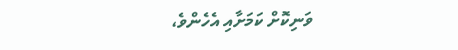ވަނިކޮށް ކަމަށާއި އެހެންވެ،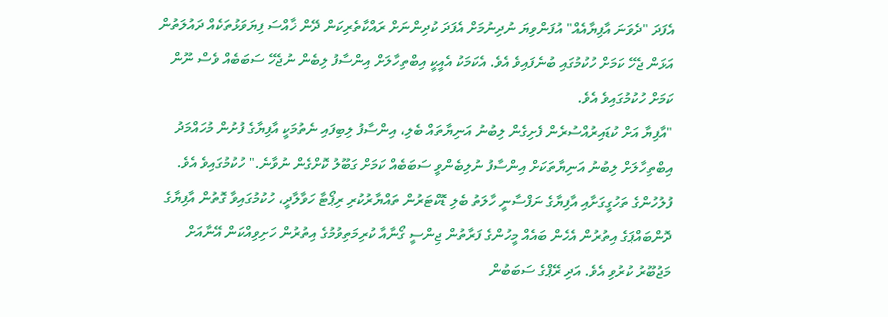އެފަދަ "ދެވަނަ އާފިޔާއެއް" އުފަންވިޔަ ނުދިނުމަށް އެފަދަ ކުދިންނަށް ރައްކާތެރިކަން ދޭން ޚާއްސަ ފިޔަވަޅުތަކެއް ދައުލަތުން އަޅަން ޖެހޭ ކަމަށް ހުކުމުގައި ބުނެފައިވެ އެވެ. އެކަމަކު އެއީކީ އިބްތިހާލަށް އިންސާފު ލިބެން ނުޖެހޭ ސަބަބެއް ވެސް ނޫން ކަމަށް ހުކުމުގައިވެ އެވެ.
"އާފިޔާ އަށް ކުޑައިރުއްސުރެން ފެށިގެން ލިބުނު އަނިޔާތައް ބެލި، އިންސާފު ލިބިފައި ނެތުމަކީ އާފިޔާގެ ފުށުން މުހައްމަދު އިބްތިހާލަށް ލިބުނު އަނިޔާތަކަށް އިންސާފު ނުލިބެންވީ ސަބަބެއް ކަމަށް ގަބޫލު ކޮށްގެން ނުވާނެ." ހުކުމުގައިވެ އެވެ.
ފުލުހުންގެ ތަހުގީގަށާއި އާފިޔާގެ ނަފްސާނީ ހާލަތު ބެލި ޑޮކްޓަރުން ތައްޔާރުކުރި ރިޕޯޓާ ހަވާލާދީ، ހުކުމުގައިވާ ގޮތުން އާފިޔާގެ ދޮންބައްޕަގެ އިތުރުން އެހެން ބައެއް މީހުންގެ ފަރާތުން ޖިންސީ ގޯނާއާ ކުރިމަތިވުމުގެ އިތުރުން ހަށިވިއްކަން އޭނާއަށް މަޖުބޫރު ކުރުވި އެވެ. އަދި ރޭޕްގެ ސަބަބުން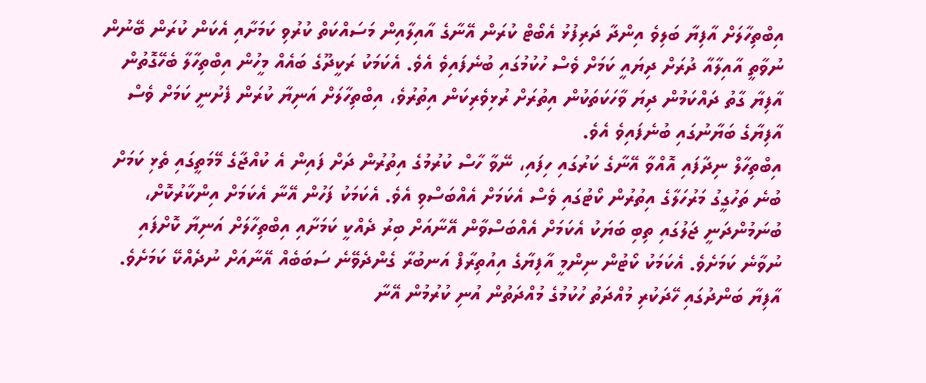އިބްތިހާލަށް އާފިޔާ ބަލިވެ އިންދާ ދަރިފުޅު އެބޯޓް ކުރަން އޭނާގެ އާއިލާއިން މަސައްކަތް ކުރުވި ކަމަށާއި އެކަން ކުރަން ބޭނުން ނުވާތީ އާއިލާއާ ދުރަށް ދިޔައީ ކަމަށް ވެސް ހުކުމުގައި ބުނެފައިވެ އެވެ. އެކަމަކު ރަކީދޫގެ ބައެއް މީހުން އިބްތިހާލާ ބެހޭގޮތުން އާފިޔާ ގާތު ދައްކަމުން ދިޔަ ވާހަކަތަކުން އިތުރަށް ރުޅިވެރިކަން އިތުރުވެ، އިބްތިހާލަށް އަނިޔާ ކުރަން ފެށުނީ ކަމަށް ވެސް އާފިޔާގެ ބަޔާނުގައި ބުނެފައިވެ އެވެ.
އިބްތިހާލް ނިދާފައި އޮއްވާ އޭނާގެ ކަރުގައި ހިފައި، ނޭވާ ހާސް ކުރުމުގެ އިތުރުން ދަށް ފައިން އެ ކުއްޖާގެ މޭމަތީގައި ތެޅި ކަމަށް ބުނެ ތަހުގީގު މަރުހަލާގެ އިތުރުން ކޯޓުގައި ވެސް އެކަމަށް އެއްބަސްވި އެވެ. އެކަމަކު ފަހުން އޭނާ އެކަމަށް އިންކާރުކޮށް، ބުނަމުންދަނީ ޖަލުގައި ތިބި ބަޔަކު އެކަމަށް އެއްބަސްވާން އޭނާއަށް ބިރު ދެއްކީ ކަމަށާއި އިބްތިހާލަށް އަނިޔާ ކޮށްފައި ނުވާނެ ކަމަށެވެ. އެކަމަކު ކޯޓުން ނިންމީ އާފިޔާގެ އިއުތިރާފް އަނބުރާ ގެންދެވޭނެ ސަބަބެއް އޭނާއަށް ނުދެއްކޭ ކަމަށެވެ.
އާފިޔާ ބަންދުގައި ހޭދަކުރި މުއްދަތު ހުކުމުގެ މުއްދަތުން އުނި ކުރުމުން އޭނާ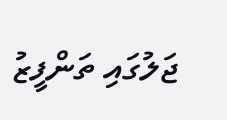ޖަލުގައި ތަންފީޒު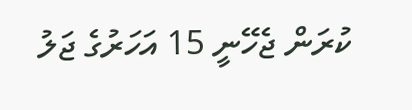ކުރަން ޖެހޭނީ 15 އަހަރުގެ ޖަލު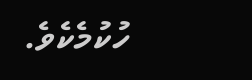ހުކުމެކެވެ.